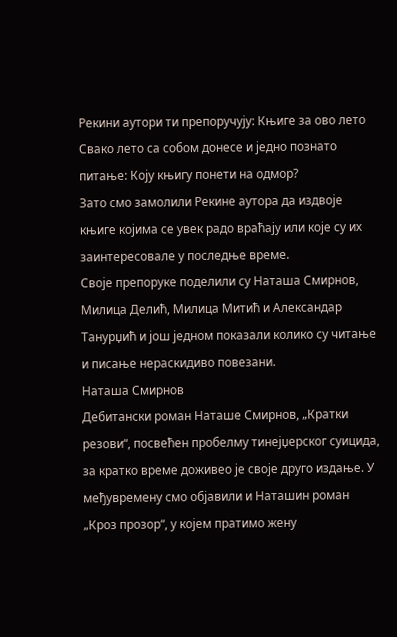Рекини аутори ти препоручују: Књиге за ово лето
Свако лето са собом донесе и једно познато питање: Коју књигу понети на одмор?
Зато смо замолили Рекине аутора да издвоје књиге којима се увек радо враћају или које су их заинтересовале у последње време.
Своје препоруке поделили су Наташа Смирнов, Милица Делић, Милица Митић и Александар Танурџић и још једном показали колико су читање и писање нераскидиво повезани.
Наташа Смирнов
Дебитански роман Наташе Смирнов, „Кратки резови“, посвећен пробелму тинејџерског суицида, за кратко време доживео је своје друго издање. У међувремену смо објавили и Наташин роман „Кроз прозор“, у којем пратимо жену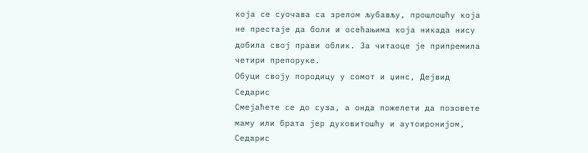која се суочава са зрелом љубављу, прошлошћу која не престаје да боли и осећањима која никада нису добила свој прави облик. За читаоце је припремила четири препоруке.
Обуци своју породицу у сомот и џинс, Дејвид Седарис
Смејаћете се до суза, а онда пожелети да позовете маму или брата јер духовитошћу и аутоиронијом, Седарис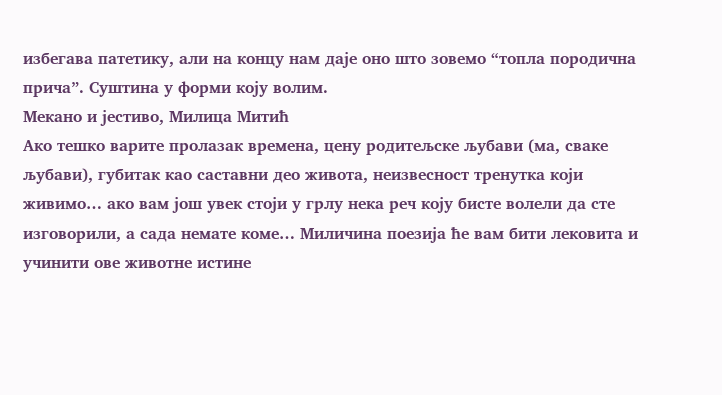избегава патетику, али на концу нам даје оно што зовемо “топла породична прича”. Суштина у форми коју волим.
Мекано и јестиво, Милица Митић
Ако тешко варите пролазак времена, цену родитељске љубави (ма, сваке љубави), губитак као саставни део живота, неизвесност тренутка који живимо… ако вам још увек стоји у грлу нека реч коју бисте волели да сте изговорили, а сада немате коме… Миличина поезија ће вам бити лековита и учинити ове животне истине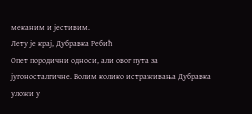меканим и јестивим.
Лету је крај, Дубравка Ребић
Опет породични односи, али овог пута за југоносталгичне. Волим колико истраживања Дубравка уложи у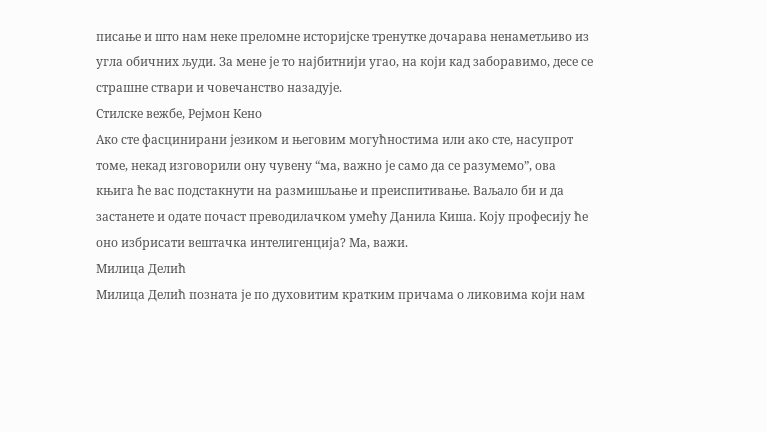писање и што нам неке преломне историјске тренутке дочарава ненаметљиво из угла обичних људи. За мене је то најбитнији угао, на који кад заборавимо, десе се страшне ствари и човечанство назадује.
Стилске вежбе, Рејмон Кено
Ако сте фасцинирани језиком и његовим могућностима или ако сте, насупрот томе, некад изговорили ону чувену “ма, важно је само да се разумемо”, ова књига ће вас подстакнути на размишљање и преиспитивање. Ваљало би и да застанете и одате почаст преводилачком умећу Данила Киша. Коју професију ће оно избрисати вештачка интелигенција? Ма, важи.
Милица Делић
Милица Делић позната је по духовитим кратким причама о ликовима који нам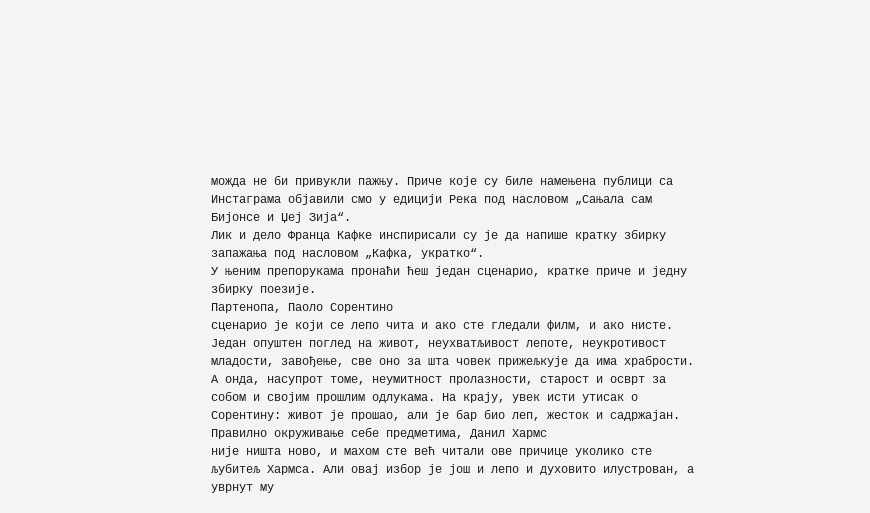можда не би привукли пажњу. Приче које су биле намењена публици са Инстаграма објавили смо у едицији Река под насловом „Сањала сам Бијонсе и Џеј Зија“.
Лик и дело Франца Кафке инспирисали су је да напише кратку збирку запажања под насловом „Кафка, укратко“.
У њеним препорукама пронаћи ћеш један сценарио, кратке приче и једну збирку поезије.
Партенопа, Паоло Сорентино
сценарио је који се лепо чита и ако сте гледали филм, и ако нисте. Један опуштен поглед на живот, неухватљивост лепоте, неукротивост младости, завођење, све оно за шта човек прижељкује да има храбрости. А онда, насупрот томе, неумитност пролазности, старост и осврт за собом и својим прошлим одлукама. На крају, увек исти утисак о Сорентину: живот је прошао, али је бар био леп, жесток и садржајан.
Правилно окруживање себе предметима, Данил Хармс
није ништа ново, и махом сте већ читали ове причице уколико сте љубитељ Хармса. Али овај избор је још и лепо и духовито илустрован, а уврнут му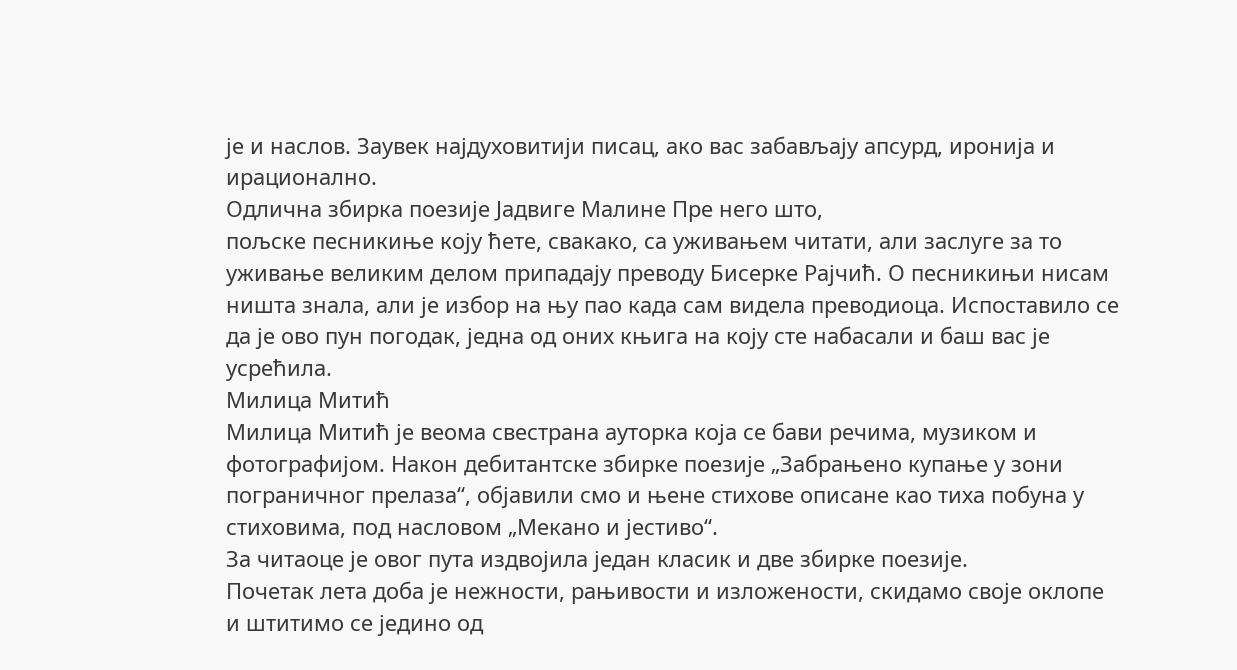је и наслов. Заувек најдуховитији писац, ако вас забављају апсурд, иронија и ирационално.
Одлична збирка поезије Јадвиге Малине Пре него што,
пољске песникиње коју ћете, свакако, са уживањем читати, али заслуге за то уживање великим делом припадају преводу Бисерке Рајчић. О песникињи нисам ништа знала, али је избор на њу пао када сам видела преводиоца. Испоставило се да је ово пун погодак, једна од оних књига на коју сте набасали и баш вас је усрећила.
Милица Митић
Милица Митић је веома свестрана ауторка која се бави речима, музиком и фотографијом. Након дебитантске збирке поезије „Забрањено купање у зони пограничног прелаза“, објавили смо и њене стихове описане као тиха побуна у стиховима, под насловом „Мекано и јестиво“.
За читаоце је овог пута издвојила један класик и две збирке поезије.
Почетак лета доба је нежности, рањивости и изложености, скидамо своје оклопе и штитимо се једино од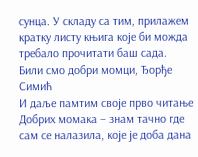сунца. У складу са тим, прилажем кратку листу књига које би можда требало прочитати баш сада.
Били смо добри момци, Ђорђе Симић
И даље памтим своје прво читање Добрих момака – знам тачно где сам се налазила, које је доба дана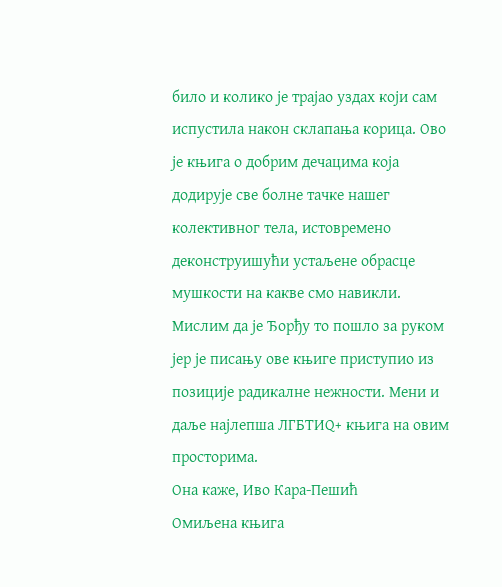било и колико је трајао уздах који сам испустила након склапања корица. Ово је књига о добрим дечацима која додирује све болне тачке нашег колективног тела, истовремено деконструишући устаљене обрасце мушкости на какве смо навикли. Мислим да је Ђорђу то пошло за руком јер је писању ове књиге приступио из позиције радикалне нежности. Мени и даље најлепша ЛГБТИQ+ књига на овим просторима.
Она каже, Иво Кара-Пешић
Омиљена књига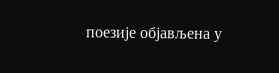поезије објављена у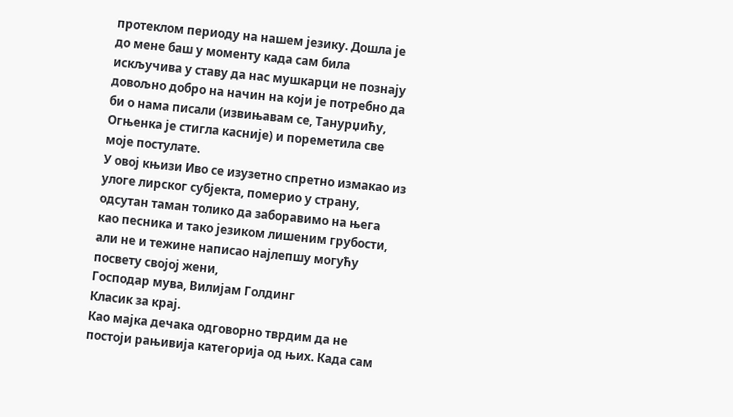протеклом периоду на нашем језику. Дошла је до мене баш у моменту када сам била искључива у ставу да нас мушкарци не познају довољно добро на начин на који је потребно да би о нама писали (извињавам се, Танурџићу, Огњенка је стигла касније) и пореметила све моје постулате.
У овој књизи Иво се изузетно спретно измакао из улоге лирског субјекта, померио у страну, одсутан таман толико да заборавимо на њега као песника и тако језиком лишеним грубости, али не и тежине написао најлепшу могућу посвету својој жени,
Господар мува, Вилијам Голдинг
Класик за крај.
Као мајка дечака одговорно тврдим да не постоји рањивија категорија од њих. Када сам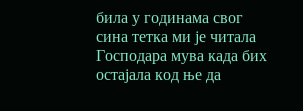била у годинама свог сина тетка ми је читала Господара мува када бих остајала код ње да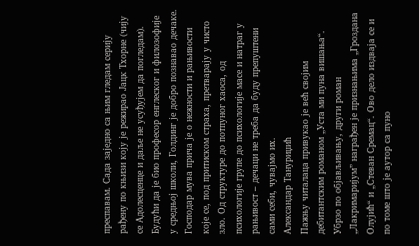преспавам. Сада заједно са њим гледам серију рађену по књизи коју је режирао Јацк Тхорне (чију се Адолесценце и даље не усуђујем да погледам).
Будући да је био професор енглеског и филозофије у средњој школи, Голдинг је добро познавао дечаке. Господар мува прича је о нежности и рањивости које се, под притиском страха, претварају у чисто зло. Од структуре до потпуног хаоса, од психологије групе до психологије масе и натраг у рањивост – дечаци не треба да буду препуштени сами себи, чувајмо их.
Александар Тануриџић
Пажњу читалаца привукао је већ својим дебитантским романом „Уста ми пуна вишања“. Убрзо по објављивању, други роман „Лакримаријум” награђен је признањима „Гроздана Олујић“ и „Стеван Сремац“. Ово дело издваја се и по томе што је аутор са пуно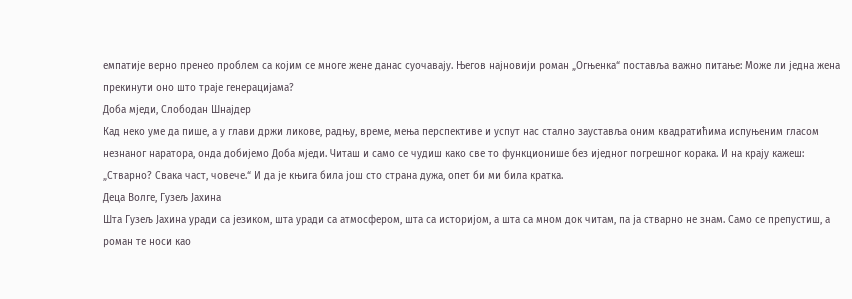емпатије верно пренео проблем са којим се многе жене данас суочавају. Његов најновији роман „Огњенка“ поставља важно питање: Може ли једна жена прекинути оно што траје генерацијама?
Доба мједи, Слободан Шнајдер
Кад неко уме да пише, а у глави држи ликове, радњу, време, мења перспективе и успут нас стално зауставља оним квадратићима испуњеним гласом незнаног наратора, онда добијемо Доба мједи. Читаш и само се чудиш како све то функционише без иједног погрешног корака. И на крају кажеш: „Стварно? Свака част, човече.“ И да је књига била још сто страна дужа, опет би ми била кратка.
Деца Волге, Гузељ Јахина
Шта Гузељ Јахина уради са језиком, шта уради са атмосфером, шта са историјом, а шта са мном док читам, па ја стварно не знам. Само се препустиш, а роман те носи као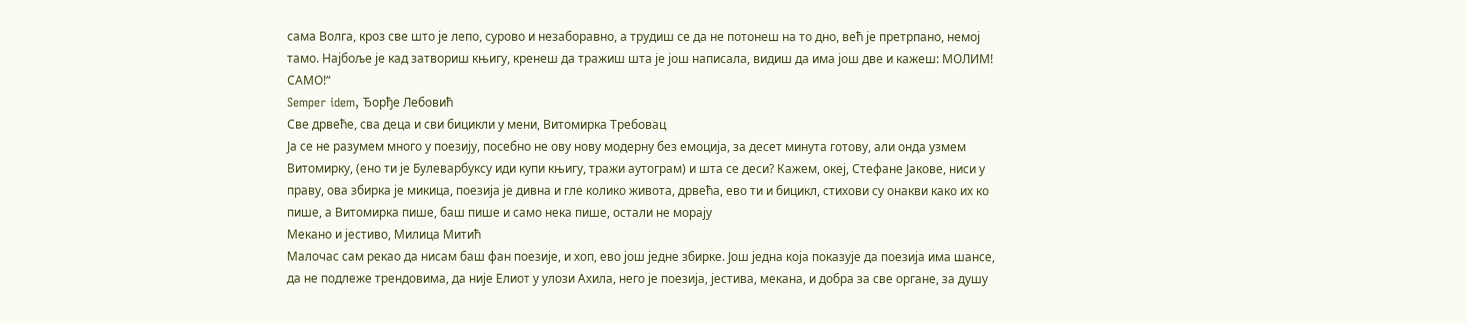сама Волга, кроз све што је лепо, сурово и незаборавно, а трудиш се да не потонеш на то дно, већ је претрпано, немој тамо. Најбоље је кад затвориш књигу, кренеш да тражиш шта је још написала, видиш да има још две и кажеш: МОЛИМ! САМО!“
Semper idem, Ђорђе Лебовић
Све дрвеће, сва деца и сви бицикли у мени, Витомирка Требовац
Ја се не разумем много у поезију, посебно не ову нову модерну без емоција, за десет минута готову, али онда узмем Витомирку, (ено ти је Булеварбуксу иди купи књигу, тражи аутограм) и шта се деси? Кажем, океј, Стефане Јакове, ниси у праву, ова збирка је микица, поезија је дивна и гле колико живота, дрвећа, ево ти и бицикл, стихови су онакви како их ко пише, а Витомирка пише, баш пише и само нека пише, остали не морају
Мекано и јестиво, Милица Митић
Малочас сам рекао да нисам баш фан поезије, и хоп, ево још једне збирке. Још једна која показује да поезија има шансе, да не подлеже трендовима, да није Елиот у улози Ахила, него је поезија, јестива, мекана, и добра за све органе, за душу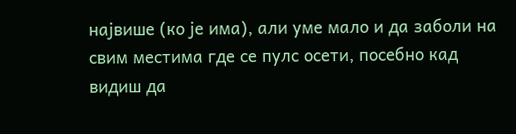највише (ко је има), али уме мало и да заболи на свим местима где се пулс осети, посебно кад видиш да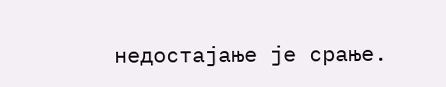недостајање је срање.